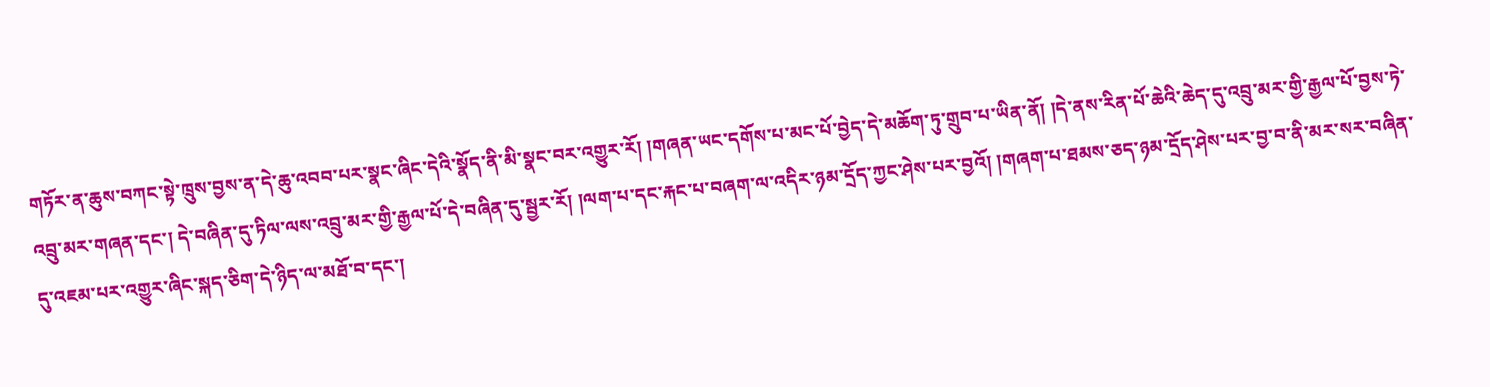གཏོར་ན་ཆུས་བཀང་སྟེ་ཁྲུས་བྱས་ན་དེ་ཆུ་འབབ་པར་སྣང་ཞིང་དེའི་སྣོད་ནི་མི་སྣང་བར་འགྱུར་རོ། །གཞན་ཡང་དགོས་པ་མང་པོ་བྱེད་དེ་མཆོག་ཏུ་གྲུབ་པ་ཡིན་ནོ། །དེ་ནས་རིན་པོ་ཆེའི་ཆེད་དུ་འབྲུ་མར་གྱི་རྒྱལ་པོ་བྱས་ཏེ་འབྲུ་མར་གཞན་དང་། དེ་བཞིན་དུ་ཏིལ་ལས་འབྲུ་མར་གྱི་རྒྱལ་པོ་དེ་བཞིན་དུ་སྦྱར་རོ། །ལག་པ་དང་རྐང་པ་བཞག་ལ་འདིར་ཉམ་དྲོད་ཀྱང་ཤེས་པར་བྱའོ། །གཞག་པ་ཐམས་ཅད་ཉམ་དྲོད་ཤེས་པར་བྱ་བ་ནི་མར་སར་བཞིན་དུ་འཇམ་པར་འགྱུར་ཞིང་སྐད་ཅིག་དེ་ཉིད་ལ་མཐོ་བ་དང་།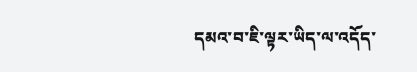དམའ་བ་ཇི་ལྟར་ཡིད་ལ་འདོད་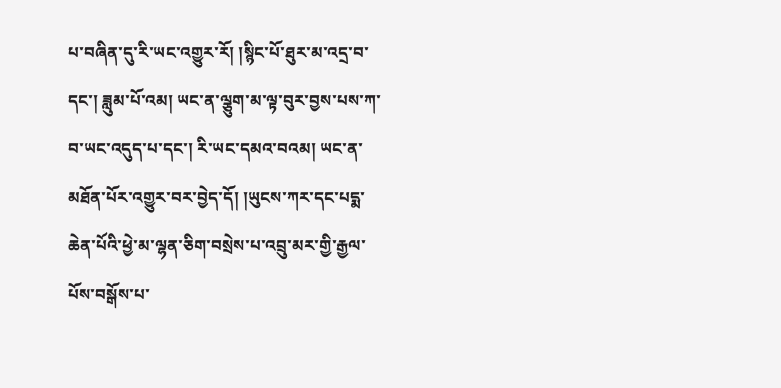པ་བཞིན་དུ་རི་ཡང་འགྱུར་རོ། །སྙིང་པོ་ཐུར་མ་འདྲ་བ་དང་། ཟླུམ་པོ་འམ། ཡང་ན་ལྕུག་མ་ལྟ་བུར་བྱས་པས་ཀ་བ་ཡང་འདུད་པ་དང་། རི་ཡང་དམའ་བའམ། ཡང་ན་མཐོན་པོར་འགྱུར་བར་བྱེད་དོ། །ཡུངས་ཀར་དང་པདྨ་ཆེན་པོའི་ཕྱེ་མ་ལྷན་ཅིག་བསྲེས་པ་འབྲུ་མར་གྱི་རྒྱལ་པོས་བསྒོས་པ་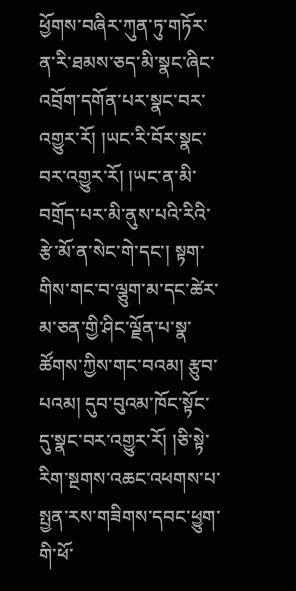ཕྱོགས་བཞིར་ཀུན་ཏུ་གཏོར་ན་རི་ཐམས་ཅད་མི་སྣང་ཞིང་འབྲོག་དགོན་པར་སྣང་བར་འགྱུར་རོ། །ཡང་རི་བོར་སྣང་བར་འགྱུར་རོ། །ཡང་ན་མི་བགྲོད་པར་མི་ནུས་པའི་རིའི་རྩེ་མོ་ན་སེང་གེ་དང་། སྟག་གིས་གང་བ་ལྕུག་མ་དང་ཚེར་མ་ཅན་གྱི་ཤིང་ལྗོན་པ་སྣ་ཚོགས་ཀྱིས་གང་བའམ། རྩུབ་པའམ། དུབ་བུའམ་ཁོང་སྟོང་དུ་སྣང་བར་འགྱུར་རོ། །ཅི་སྟེ་རིག་སྔགས་འཆང་འཕགས་པ་སྤྱན་རས་གཟིགས་དབང་ཕྱུག་གི་ཕོ་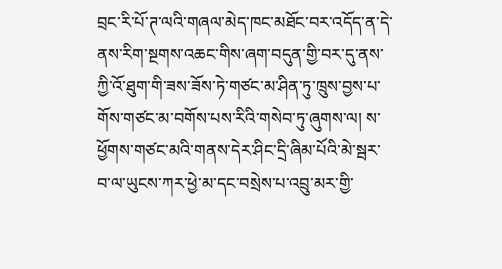བྲང་རི་པོ་ཊ་ལའི་གཞལ་མེད་ཁང་མཐོང་བར་འདོད་ན་དེ་ནས་རིག་སྔགས་འཆང་གིས་ཞག་བདུན་གྱི་བར་དུ་ནས་ཀྱི་འོ་ཐུག་གི་ཟས་ཟོས་ཏེ་གཙང་མ་ཤིན་ཏུ་ཁྲུས་བྱས་པ་གོས་གཙང་མ་བགོས་པས་རིའི་གསེབ་ཏུ་ཞུགས་ལ། ས་ཕྱོགས་གཙང་མའི་གནས་དེར་ཤིང་དྲི་ཞིམ་པོའི་མེ་སྦར་བ་ལ་ཡུངས་ཀར་ཕྱེ་མ་དང་བསྲེས་པ་འབྲུ་མར་གྱི་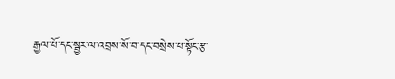རྒྱལ་པོ་དང་སྦྱར་ལ་འབྲས་སོ་བ་དང་བསྲེས་པ་སྟོང་རྩ་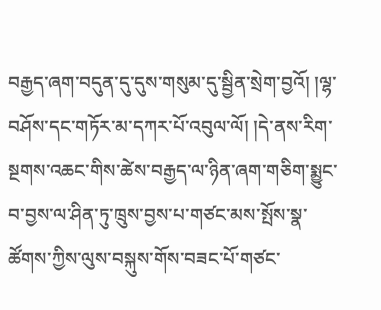བརྒྱད་ཞག་བདུན་དུ་དུས་གསུམ་དུ་སྦྱིན་སྲེག་བྱའོ། །ལྷ་བཤོས་དང་གཏོར་མ་དཀར་པོ་འབུལ་ལོ། །དེ་ནས་རིག་སྔགས་འཆང་གིས་ཚེས་བརྒྱད་ལ་ཉིན་ཞག་གཅིག་སྨྱུང་བ་བྱས་ལ་ཤིན་ཏུ་ཁྲུས་བྱས་པ་གཙང་མས་སྤོས་སྣ་ཚོགས་ཀྱིས་ལུས་བསྐུས་གོས་བཟང་པོ་གཙང་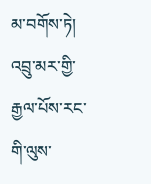མ་བགོས་ཏེ། འབྲུ་མར་གྱི་རྒྱལ་པོས་རང་གི་ལུས་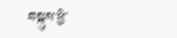བསྐུས་ཕྱེ་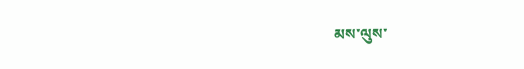མས་ལུས་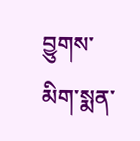བྱུགས་མིག་སྨན་